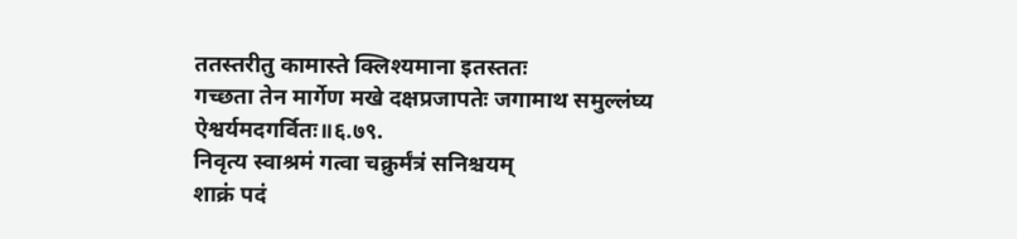ततस्तरीतु कामास्ते क्लिश्यमाना इतस्ततः
गच्छता तेन मार्गेण मखे दक्षप्रजापतेः जगामाथ समुल्लंघ्य ऐश्वर्यमदगर्वितः॥६.७९.
निवृत्य स्वाश्रमं गत्वा चक्रुर्मंत्रं सनिश्चयम्
शाक्रं पदं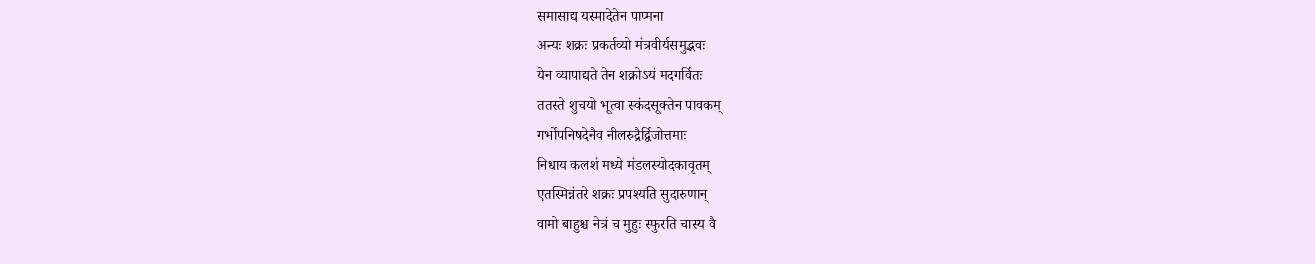समासाद्य यस्मादेतेन पाप्मना
अन्यः शक्रः प्रकर्तव्यो मंत्रवीर्यसमुद्भवः
येन व्यापाद्यते तेन शक्रोऽयं मदगर्वितः
ततस्ते शुचयो भूत्वा स्कंदसूक्तेन पावकम्
गर्भोपनिषदेनैव नीलरुद्रैर्द्विजोत्तमाः
निधाय कलशं मध्ये मंडलस्योदकावृतम्
एतस्मिन्नंतरे शक्रः प्रपश्यति सुदारुणान्
वामो बाहुश्च नेत्रं च मुहुः स्फुरति चास्य वै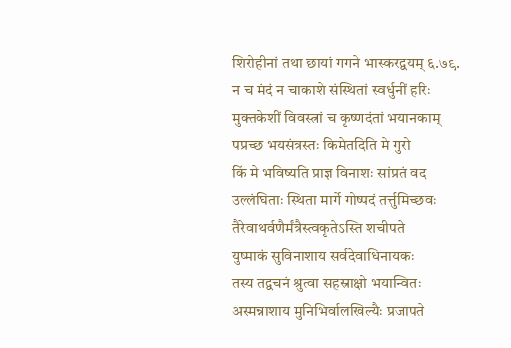शिरोहीनां तथा छायां गगने भास्करद्वयम् ६.७९.
न च मंदं न चाकाशे संस्थितां स्वर्धुनीं हरिः
मुक्तकेशीं विवस्त्रां च कृष्णदंतां भयानकाम्
पप्रच्छ भयसंत्रस्तः किमेतदिति मे गुरो
किं मे भविष्यति प्राज्ञ विनाशः सांप्रतं वद
उल्लंघिताः स्थिता मार्गे गोष्पदं तर्त्तुमिच्छवः
तैरेवाथर्वणैर्मंत्रैस्त्वकृतेऽस्ति शचीपते
युष्माकं सुविनाशाय सर्वदेवाधिनायकः
तस्य तद्वचनं श्रुत्वा सहस्राक्षो भयान्वितः
अस्मन्नाशाय मुनिभिर्वालखिल्यैः प्रजापते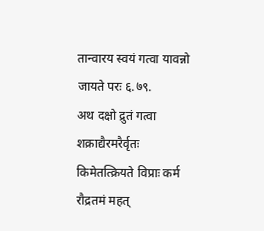तान्वारय स्वयं गत्वा यावन्नो जायते परः ६.७९.
अथ दक्षो द्रुतं गत्वा शक्राद्यैरमरैर्वृतः
किमेतत्क्रियते विप्राः कर्म रौद्रतमं महत्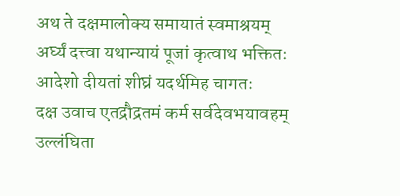अथ ते दक्षमालोक्य समायातं स्वमाश्रयम्
अर्घ्यं दत्त्वा यथान्यायं पूजां कृत्वाथ भक्तितः
आदेशो दीयतां शीघ्रं यदर्थमिह चागतः
दक्ष उवाच एतद्रौद्रतमं कर्म सर्वदेवभयावहम्
उल्लंघिता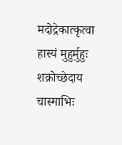मदोद्रेकात्कृत्वा हास्यं मुहुर्मुहुः
शक्रोच्छेदाय चास्माभिः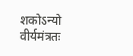शकोऽन्यो वीर्यमंत्रतः